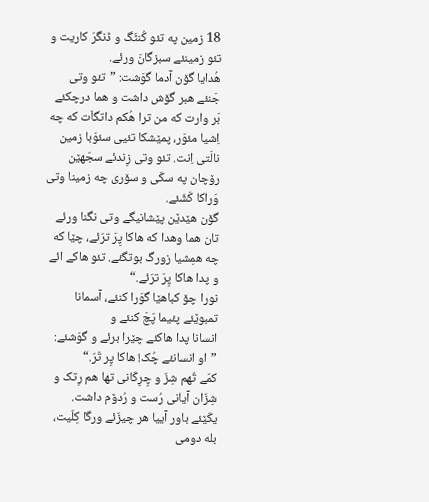18 زمین په تئو کُنٹَگ و ڈنگَرَ کاریت و تئو زمینئے سبزگانَ ورئے.
هُدایا گۆن آدما گوَشت: ”تئو وتی جَنئے هبر گۆش داشت و هما درچکئے بَر وارت که من ترا هُکم داتگاَت که چه اِشیا مئوَر، پمێشکا تئیی سئوَبا زمین نالَتی اِنت. تئو وتی زِندئے سجّهێن رۆچان په سکّی و سۆری چه زمینا وتی وَراکا کَشّئے.
گۆن هێدێن پێشانیگے وتی نگنا ورئے تان هما وهدا که هاکا پِرَ ترّئے، چێا که چه همِشیا زورگ بوتگئے. تئو هاکے ائے و پدا هاکا پِرَ ترّئے.“
نورا چۆ کباهێا گوَرا کنئے، آسمانا تمبوێئے پئیما پَچَ کنئے و
انسانا پدا هاکئے چێرا برئے و گوَشئے: ”او انسانئے چُک! هاکا پِر تَرّ.“
کمّے تُهم شِزّ و چِرِکّانی تها هم رِتک و شِزّان آیانی رُست و رُدۆم داشت.
یکّێئے باور آییا هر چیزّئے ورگا کِلّیت، بله دومی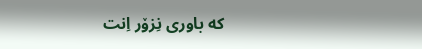که باوری نِزۆر اِنت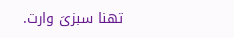تهنا سبزیَ وارت.